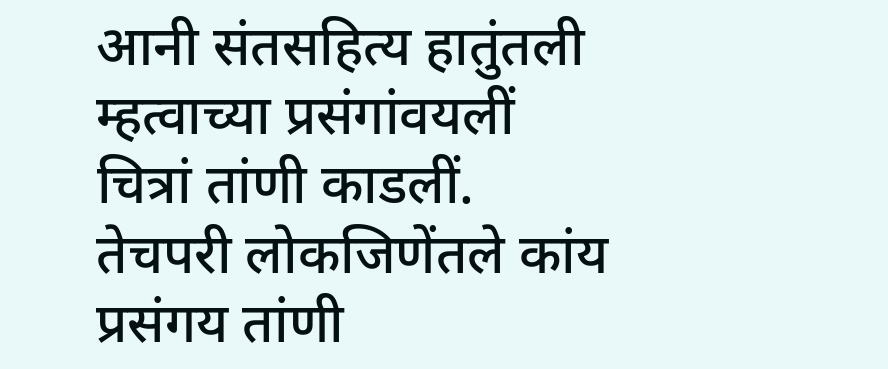आनी संतसहित्य हातुंतली म्हत्वाच्या प्रसंगांवयलीं चित्रां तांणी काडलीं. तेचपरी लोकजिणेंतले कांय प्रसंगय तांणी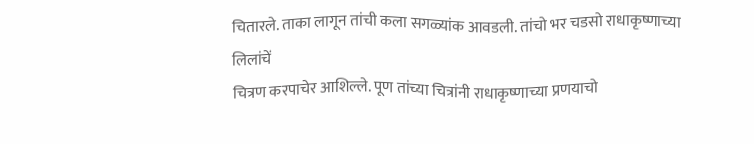चितारले. ताका लागून तांची कला सगळ्यांक आवडली. तांचो भर चडसो राधाकृष्णाच्या लिलांचें
चित्रण करपाचेर आशिल्ले. पूण तांच्या चित्रांनी राधाकृष्णाच्या प्रणयाचो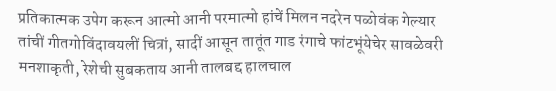प्रतिकात्मक उपेग करून आत्मो आनी परमात्मो हांचें मिलन नदरेन पळोवंक गेल्यार तांचीं गीतगोविंदावयलीं चित्रां, सादीं आसून तातूंत गाड रंगाचे फांटभूंयेचेर सावळेवरी मनशाकृती, रेशेची सुबकताय आनी तालबद्द हालचाल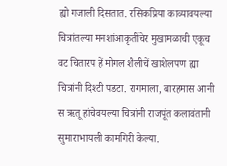ह्यो गजाली दिसतात. रसिकप्रिया काव्यावयल्या चित्रांतल्या मनशांआकृतींचेर मुखामळाची एकूच वट चितारप हें मोगल शैलीचें खाशेलपण ह्या चित्रांनी दिश्टी पडटा. रागमाला, बारहमास आनी स ऋतू हांचेवयल्या चित्रांनी राजपूंत कलावंतानी सुमाराभायली कामगिरी केल्या.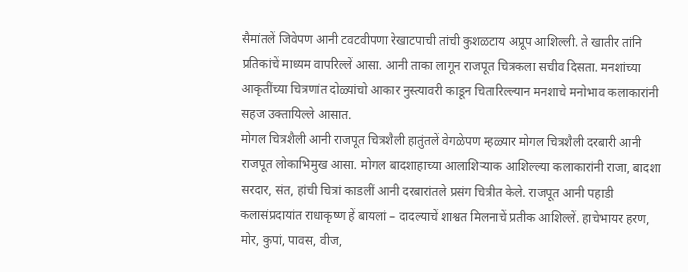सैमांतलें जिवेपण आनी टवटवीपणा रेखाटपाची तांची कुशळटाय अप्रूप आशिल्ली. ते खातीर तांनि प्रतिकांचें माध्यम वापरिल्लें आसा. आनी ताका लागून राजपूत चित्रकला सचीव दिसता. मनशांच्या आकृतींच्या चित्रणांत दोळ्यांचो आकार नुस्त्यावरी काडून चितारिल्ल्यान मनशाचे मनोभाव कलाकारांनी सहज उक्तायिल्ले आसात.
मोगल चित्रशैली आनी राजपूत चित्रशैली हातुंतलें वेगळेपण म्हळ्यार मोगल चित्रशैली दरबारी आनी राजपूत लोकाभिमुख आसा. मोगल बादशाहाच्या आलाशिऱ्याक आशिल्ल्या कलाकारांनी राजा, बादशा सरदार, संत, हांची चित्रां काडलीं आनी दरबारांतले प्रसंग चित्रीत केले. राजपूत आनी पहाडी कलासंप्रदायांत राधाकृष्ण हें बायलां – दादल्याचें शाश्वत मिलनाचें प्रतीक आशिल्लें. हाचेभायर हरण, मोर, कुपां, पावस, वीज,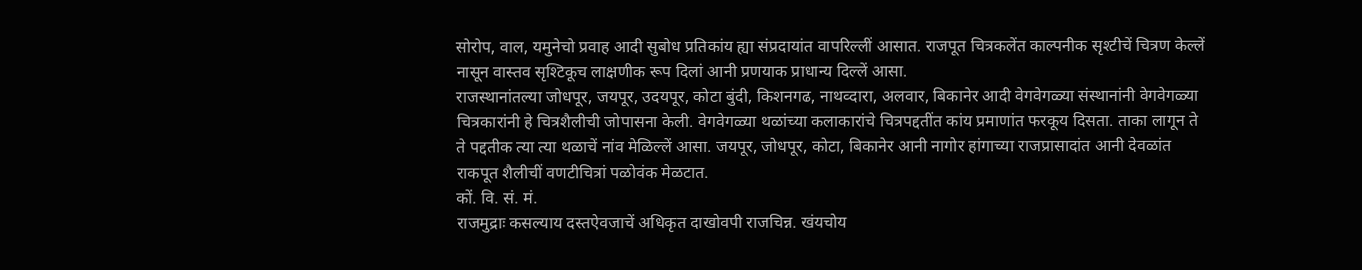सोरोप, वाल, यमुनेचो प्रवाह आदी सुबोध प्रतिकांय ह्या संप्रदायांत वापरिल्लीं आसात. राजपूत चित्रकलेंत काल्पनीक सृश्टीचें चित्रण केल्लें नासून वास्तव सृश्टिकूच लाक्षणीक रूप दिलां आनी प्रणयाक प्राधान्य दिल्लें आसा.
राजस्थानांतल्या जोधपूर, जयपूर, उदयपूर, कोटा बुंदी, किशनगढ, नाथव्दारा, अलवार, बिकानेर आदी वेगवेगळ्या संस्थानांनी वेगवेगळ्या चित्रकारांनी हे चित्रशैलीची जोपासना केली. वेगवेगळ्या थळांच्या कलाकारांचे चित्रपद्दतींत कांय प्रमाणांत फरकूय दिसता. ताका लागून ते ते पद्दतीक त्या त्या थळाचें नांव मेळिल्लें आसा. जयपूर, जोधपूर, कोटा, बिकानेर आनी नागोर हांगाच्या राजप्रासादांत आनी देवळांत राकपूत शैलीचीं वणटीचित्रां पळोवंक मेळटात.
कों. वि. सं. मं.
राजमुद्राः कसल्याय दस्तऐवजाचें अधिकृत दाखोवपी राजचिन्न. खंयचोय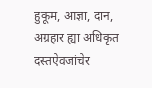हुकूम, आज्ञा, दान, अग्रहार ह्या अधिकृत दस्तऐवजांचेर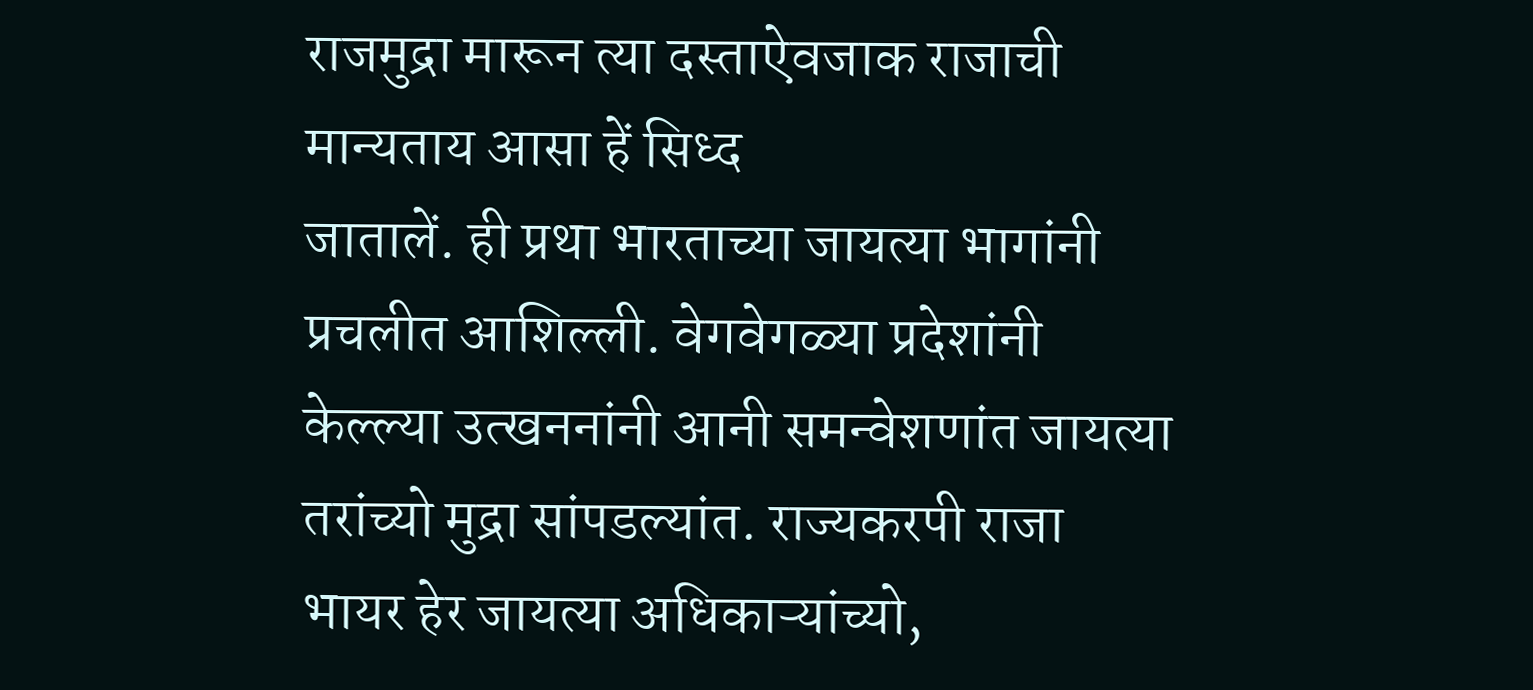राजमुद्रा मारून त्या दस्ताऐवजाक राजाची मान्यताय आसा हें सिध्द
जातालें. ही प्रथा भारताच्या जायत्या भागांनी प्रचलीत आशिल्ली. वेगवेगळ्या प्रदेशांनी केल्ल्या उत्खननांनी आनी समन्वेशणांत जायत्या तरांच्यो मुद्रा सांपडल्यांत. राज्यकरपी राजा भायर हेर जायत्या अधिकाऱ्यांच्यो,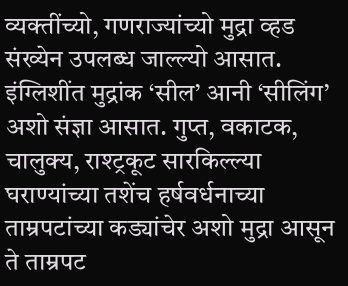व्यक्तींच्यो, गणराज्यांच्यो मुद्रा व्हड संख्येन उपलब्ध जाल्ल्यो आसात.
इंग्लिशींत मुद्रांक ‘सील’ आनी ‘सीलिंग’ अशो संज्ञा आसात. गुप्त, वकाटक, चालुक्य, राश्ट्रकूट सारकिल्ल्या घराण्यांच्या तशेंच हर्षवर्धनाच्या ताम्रपटांच्या कड्यांचेर अशो मुद्रा आसून ते ताम्रपट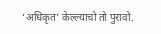‘अधिकृत’ केल्ल्याचो तो पुरावो.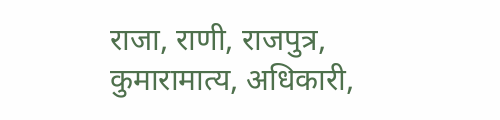राजा, राणी, राजपुत्र, कुमारामात्य, अधिकारी,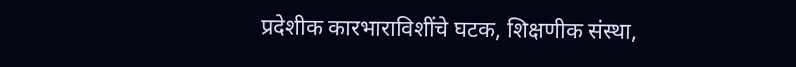प्रदेशीक कारभाराविशींचे घटक, शिक्षणीक संस्था,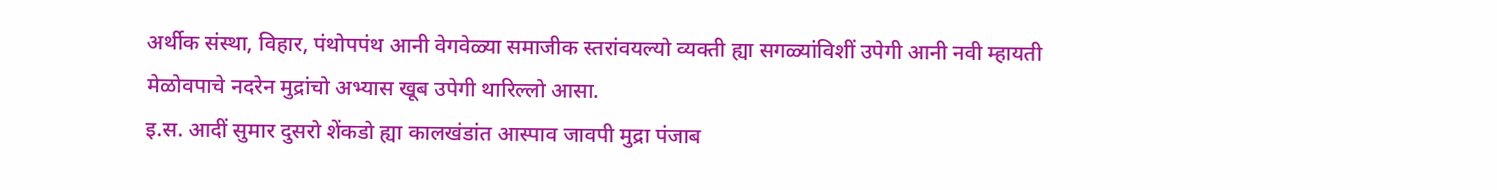अर्थीक संस्था, विहार, पंथोपपंथ आनी वेगवेळ्या समाजीक स्तरांवयल्यो व्यक्ती ह्या सगळ्यांविशीं उपेगी आनी नवी म्हायती मेळोवपाचे नदरेन मुद्रांचो अभ्यास खूब उपेगी थारिल्लो आसा.
इ.स. आदीं सुमार दुसरो शेंकडो ह्या कालखंडांत आस्पाव जावपी मुद्रा पंजाब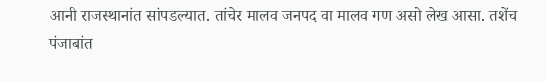आनी राजस्थानांत सांपडल्यात. तांचेर मालव जनपद वा मालव गण असो लेख आसा. तशेंच पंजाबांत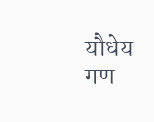यौधेय गण